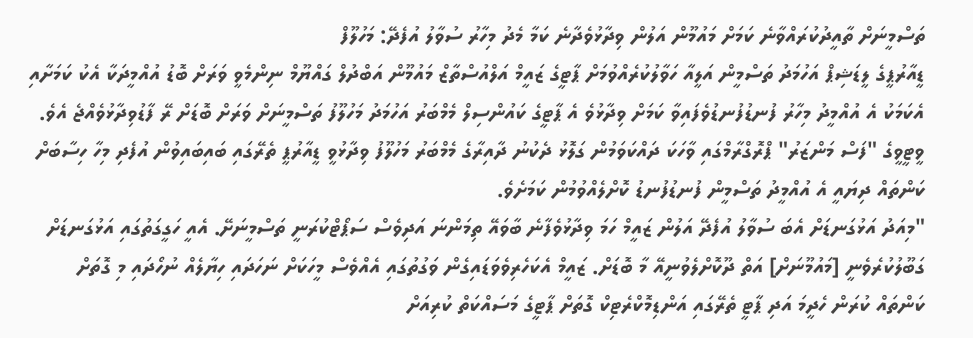ތަސްމީނަށް ތާއީދުކުރައްވާނެ ކަމަށް މައުމޫން އަލުން ވިދާޅުވެދާނެ ކަމާ މެދު މިހާރު ސުވާލު އުފެދޭ: މަހުލޫފް
ޑީއާރުޕީގެ ލީޑަޝިޕް އަހުމަދު ތަސްމީން އަލީއާ ހަވާލުކުރެއްވުމަށް ޕާޓީގެ ޒައީމް އަލްއުސްތާޒް މައުމޫން އަބްދުލް ގައްޔޫމް ނިންމެވީ ވަރަށް ބޮޑު އުއްމީދަކާ އެކު ކަމަށާއި އެކަމަކު އެ އުއްމީދު މިހާރު ފުނޑުފުނޑުވެފައިވާ ކަމަށް ވިދާޅުވެ އެ ޕާޓީގެ ކައުންސިލް މެމްބަރު އަހުމަދު މަހުލޫފު ތަސްމީނަށް ވަރަށް ބޮޑަށް ރޭ ފާޑުވިދާޅުވެއްޖެ އެވެ.
ވީޓީވީގެ "ފަސް މަންޒަރު" ޕްރޮގްރާމްގައި ވާހަކަ ދައްކަވަމުން ގަލޮޅު ދެކުނު ދާއިރާގެ މެމްބަރު މަހުލޫފު ވިދާޅުވީ ޑީއާރުޕީ ތެރޭގައި ބައިބައިވުން އުފެދި މިހާ ހިސާބަށް ކަންތައް ދިޔައީ އެ އުއްމީދު ތަސްމީން ފުނޑުފުނޑު ކޮށްލެއްވުމުން ކަމަށެވެ.
"މިއަދު އަޅުގަނޑަށް އެބަ ސުވާލު އުފެދޭ އަލުން ޒައީމް ހަމަ ވިދާޅުވެފާނެ ބާވައޭ ތިމަންނަ އަދިވެސް ސަޕޯޓްކުރަނީ ތަސްމީނަށޭ. އެއީ ހަގީގަތުގައި އަޅުގަނޑަށް ގަބޫލުކުރެވެނީ [މައުމޫނަށް] އަތް ދޫކޮށްލެވުނީއޭ މާ ބޮޑަށް. ޒައީމް އެކަހެރިވެވަޑައިގެން ވަގުތުގައި އެއްވެސް މީހަކަށް ނަހަދައި ހިޔާލެއް ނުހޯދައި މި ގޮތަށް ކަންތައް ކުރަން ހެދީމަ އަދި ޕާޓީ ތެރޭގައި އަންޑިމޮކްރެޓިކް ގޮތަށް ޕާޓީގެ މަސައްކަތް ކުރިއަށް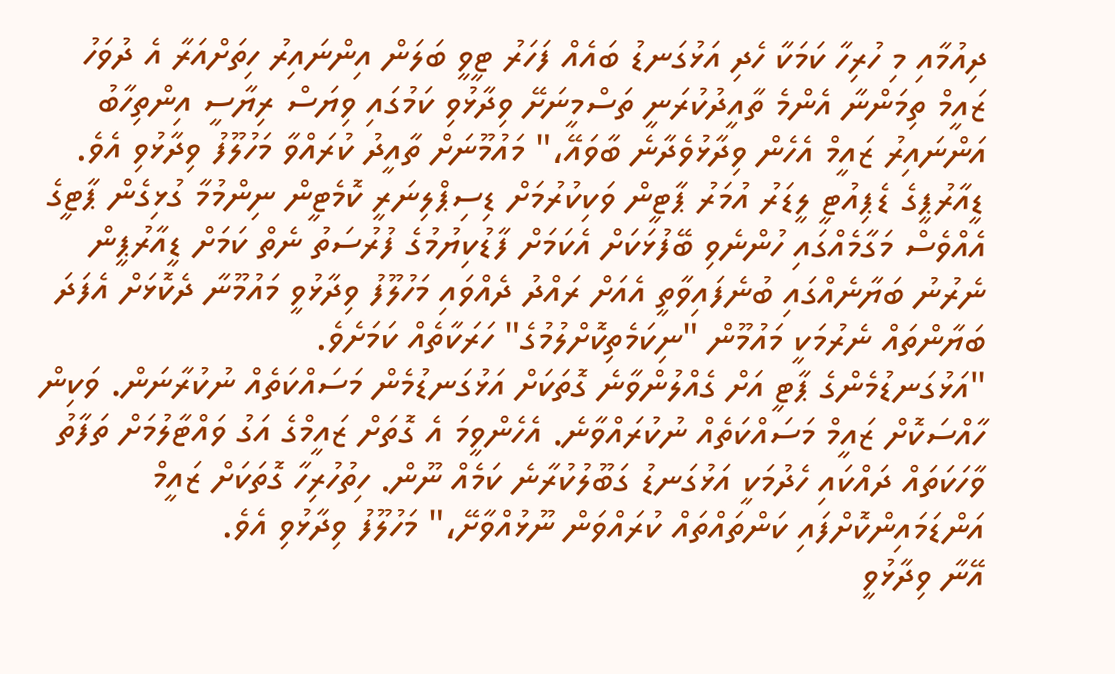ދިއުމާއި މި ހުރިހާ ކަމަކާ ހެދި އަޅުގަނޑު ބައެއް ފަހަރު ޓީވީ ބަލަން އިންނައިރު ހިތަށްއަރާ އެ ދުވަހު ޒައީމް ތިމަންނާ އެންމެ ތާއީދުކުރަނީ ތަސްމީނަށޭ ވިދާޅުވި ކަމުގައި ވިޔަސް ރިޔާސީ އިންތިހާބު އަންނައިރު ޒައީމް އެހެން ވިދާޅުވެދާނެ ބާވައޭ،" މައުމޫނަށް ތާއީދު ކުރައްވާ މަހުލޫފު ވިދާޅުވި އެވެ.
ޑީއާރުޕީގެ ޑެޕިއުޓީ ލީޑަރު އުމަރު ޕާޓީން ވަކިކުރުމަށް ޑިސިޕްލިނަރީ ކޮމެޓީން ނިންމުމާ ގުޅިގެން ޕާޓީގެ އެއްވެސް މަގާމެއްގައި ހުންނެވި ބޭފުޅަކަށް އެކަމަށް ފާޑުކިޔުމުގެ ފުރުސަތު ނެތް ކަމަށް ޑީއާރުޕީން ނެރުނު ބަޔާނެއްގައި ބުނެފައިވާތީ އެއަށް ރައްދު ދެއްވައި މަހުލޫފު ވިދާޅުވީ މައުމޫނާ ދެކޮޅަށް އެފަދަ ބަޔާންތައް ނެރުމަކީ މައުމޫން "ނިކަމެތިކޮށްލުމުގެ" ހަރަކާތެއް ކަމަށެވެ.
"އަޅުގަނޑުމެންގެ ޕާޓީ އަށް ގެއްލުންވާނެ ގޮތަކަށް އަޅުގަނޑުމެން މަސައްކަތެއް ނުކުރާނަން. ވަކިން ހާއްސަކޮށް ޒައީމް މަސައްކަތެއް ނުކުރައްވާނެ. އެހެންވީމަ އެ ގޮތަށް ޒައީމްގެ އަގު ވައްޓާލުމަށް ތަފާތު ވާހަކަތައް ދައްކައި ހެދުމަކީ އަޅުގަނޑު ގަބޫލުކުރާނެ ކަމެއް ނޫން. ހިތުހުރިހާ ގޮތަކަށް ޒައީމް އަންޑަމައިންކޮށްފައި ކަންތައްތައް ކުރައްވަން ނޫޅުއްވާށޭ،" މަހުލޫފު ވިދާޅުވި އެވެ.
އޭނާ ވިދާޅުވީ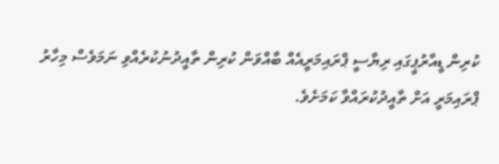ކުރިން ޑީއާރުޕީގައި ރިޔާސީ ޕްރައިމަރީއެއް ބާއްވަން ކުރިން ތާއީދުނުކުރެއްވި ނަމަވެސް މިހާރު ޕްރައިމަރީ އަށް ތާއީދުކުރައްވާ ކަމަށެވެ.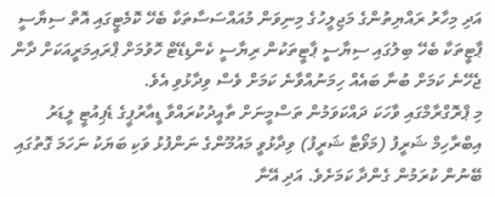އަދި މިހާރު ރައްޔިތުންގެ މަޖިލީހުގެ މިނިވަން މުއައްސަސާތަކާ ބެހޭ ކޮމެޓީގައި އޮތް ސިޔާސީ ޕާޓީތަކާ ބެހޭ ބިލުގައި ސިޔާސީ ޕާޓީތަކުން ރިޔާސީ ކެންޑިޑޭޓް ހޮވުމަށް ޕްރައިމަރީއަކަށް ދާން ޖެހޭނެ ކަމަށް ބުނާ ބައެއް ހިމަނުއްވާނެ ކަމަށް ވެސް ވިދާޅުވި އެވެ.
މި ޕްރޮގްރާމްގައި ވާހަކަ ދައްކަވަމުން ތަސްމީނަށް ތާއީދުކުރައްވާ ޑީއާރުޕީގެ ޑެޕިއުޓީ ލީޑަރު އިބްރާހިމް ޝަރީފު (މަވޯޓާ ޝަރީފު) ވިދާޅުވީ މައުމޫންގެ ނަންފުޅު ވަކި ބަޔަކު ނަހަމަ ގޮތުގައި ބޭނުން ކުރަމުން ގެންދާ ކަމަށެވެ. އަދި އޭނާ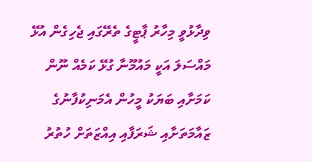ވިދާޅުވީ މިހާރު ޕާޓީގެ ތެރޭގައި ޖެހިގެން އުޅޭ މައްސަލަ އަކީ މައުމޫނާ ގުޅޭ ކަމެއް ނޫން ކަމަށާއި ބަޔަކު މީހުން އެމަނިކުފާނުގެ ޒައާމަތަށާއި ޝަރަފާއި އިއްޒަތަށް ހުތުރު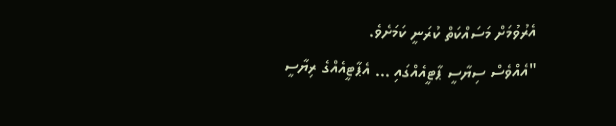އެރުވުމަށް މަސައްކަތް ކުރަނީ ކަމަށެވެ.
"އެއްވެސް ސިޔާސީ ޕާޓީއެއްގައި ... އެޕާޓީއެއްގެ ރިޔާސީ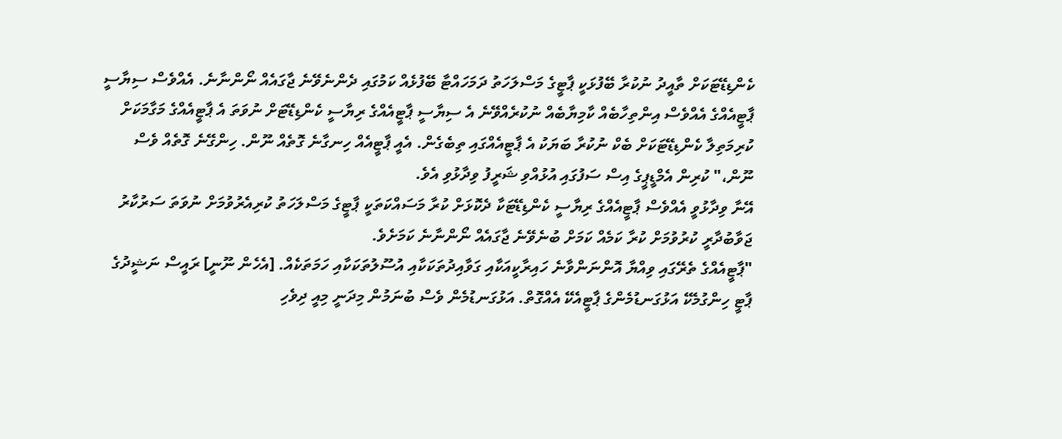ކެންޑިޑޭޓަކަށް ތާއީދު ނުކުރާ ބޭފުޅަކީ ޕާޓީގެ މަސްލަހަތު ދަމަހައްޓާ ބޭފުޅެއް ކަމުގައި ދެންނެވޭނެ ޖާގައެއް ނޯންނާނެ. އެއްވެސް ސިޔާސީ ޕާޓީއެއްގެ އެއްވެސް އިންތިހާބެއް ކާމިޔާބެއް ނުކުރެއްވޭނެ އެ ސިޔާސީ ޕާޓީއެއްގެ ރިޔާސީ ކެންޑިޑޭޓަށް ނުވަތަ އެ ޕާޓީއެއްގެ މަގާމަކަށް ކުރިމަތިލާ ކެންޑިޑޭޓަކަށް ބެކް ނުކުރާ ބަޔަކު އެ ޕާޓީއެއްގައި ތިބެގެން. އެއީ ޕާޓީއެއް ހިނގާނެ ގޮތެއް ނޫން. ހިންގޭނެ ގޮތެއް ވެސް ނޫން،" ކުރިން އެމްޑީޕީގެ އިސް ސަފުގައި އުޅުއްވި ޝަރީފު ވިދާޅުވި އެވެ.
އޭނާ ވިދާޅުވީ އެއްވެސް ޕާޓީއެއްގެ ރިޔާސީ ކެންޑިޑޭޓަކާ ދެކޮޅަށް ކުރާ މަސައްކަތަކީ ޕާޓީގެ މަސްލަހަތު ކުރިއެރުވުމަށް ނުވަތަ ސަރުކާރު ޖަވާބުދާރީ ކުރުވުމަށް ކުރާ ކަމެއް ކަމަށް ބުނެވޭނެ ޖާގައެއް ނޯންނާނެ ކަމަށެވެ.
"ޕާޓީއެއްގެ ތެރޭގައި ވިއްޔާ އޮންނަންވާނެ ހައިރާކީއަކާއި ގަވާއިދުތަކަކާއި އުސޫލުތަކަކާއި ހަމަތަކެއް. [އެހެން ނޫނީ] ރައީސް ނަޝީދުގެ ޕާޓީ ހިންގުމެކޭ އަޅުގަނޑުމެންގެ ޕާޓީއެކޭ އެއްގޮތް. އަޅުގަނޑުމެން ވެސް ބުނަމުން މިދަނީ މިއީ ދިވެހި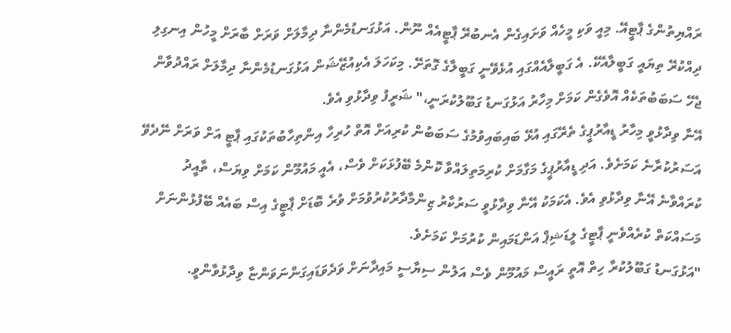ރައްޔިތުންގެ ޕާޓީއޭ. މިއީ ވަކި މީހެއް ވަށައިގެން އެނބުރޭ ޕާޓީއެއް ނޫން. އަޅުގަނޑުމެންނާ ދިމާލަށް ވަރަށް ބާރަށް މީހުން އިނގިލި ދިއްކުރޭ ތިޔައީ ގަބީލާއެކޭ. އެ ގަބީލާއެއްގައި އުޅެވޭނީ ގަބީލާގެ ގޮތަށޭ. މިކަހަލަ އެކިއުޒޭޝަން އަޅުގަނޑުމެންނާ ދިމާލަށް ރައްދުވާން ޖެހޭ ސަބަބުތަކެއް އޮވެގެން ކަމަށް މިހާރު އަޅުގަނޑު ގަބޫލުކުރަނީ،" ޝަރީފު ވިދާޅުވި އެވެ.
އޭނާ ވިދާޅުވީ މިހާރު ޑީއާރުޕީގެ ތެރޭގައި އުޅޭ ބައިބައިވުމުގެ ސަބަބުން ކުރިއަށް އޮތް ހުރިހާ އިންތިހާބުތަކުގައި ޕާޓީ އަށް ވަރަށް ނޭދެވޭ އަސަރުކުރާނެ ކަމަށެވެ. އަދި ޑީއާރުޕީގެ މަގާމަށް ކުރިމަތިލައްވާ ކޮންމެ ބޭފުޅަކަށް ވެސް، އެއީ މައުމޫން ކަމަށް ވިޔަސް، ތާއީދު ކުރައްވާނެ އޭނާ ވިދާޅުވި އެވެ. އެކަމަކު އޭނާ ވިދާޅުވީ ސަރުކާރު ޒިންމާދާރުކުރުވުމަށް ވުރެ ބޮޑަށް ޕާޓީގެ އިސް ބައެއް ބޭފުޅުންނަށް މަސައްކަތް ކުރެއްވެނީ ޕާޓީގެ ލީޑަޝިޕް އަންޑަމައިން ކުރުމަށް ކަމަށެވެ.
"އަޅުގަނޑު ގަބޫލުކުރާ ހިތް އޮތީ ރައީސް މައުމޫން ވެސް އަލުން ސިޔާސީ މައިދާނަށް ވަދެވަޑައިގަންނަވަންޏާ ވިދާޅުވާންވީ.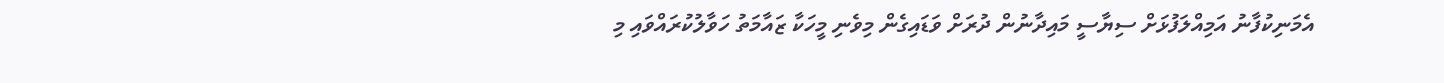އެމަނިކުފާނު އަމިއްލަފުޅަށް ސިޔާސީ މައިދާނުން ދުރަށް ވަޑައިގެން މިވެނި މީހަކާ ޒައާމަތު ހަވާލުކުރައްވައި މި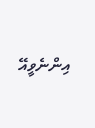އިންނެވީއޭ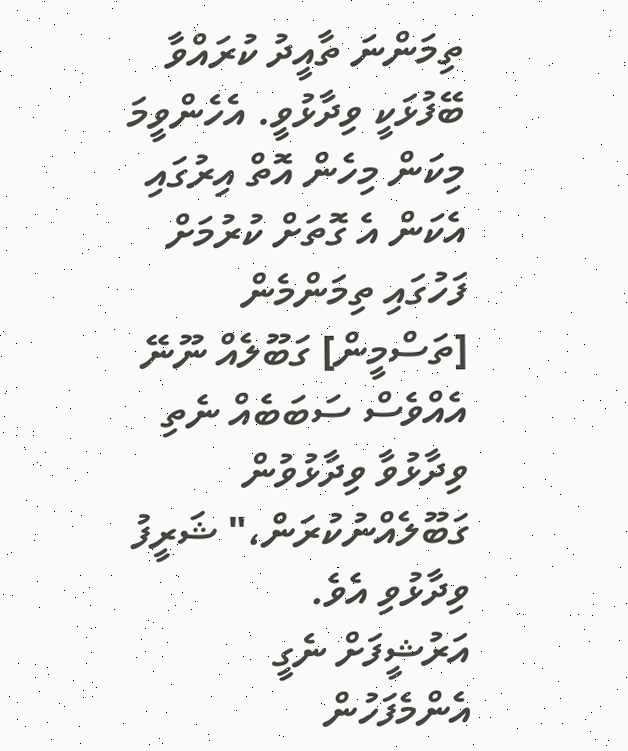ތިމަންނަ ތާއީދު ކުރައްވާ ބޭފުޅަކީ ވިދާޅުވީ. އެހެންވީމަ މިކަން މިހެން އޮތް އިރުގައި އެކަން އެ ގޮތަށް ކުރުމަށް ފަހުގައި ތިމަންމެން [ތަސްމީން] ގަބޫލެއް ނޫނޭ އެއްވެސް ސަބަބެއް ނެތި ވިދާޅުވާ ވިދާޅުވުން ގަބޫލެއްނުކުރަން،" ޝަރީފު ވިދާޅުވި އެވެ.
އަރުޝީފަށް ނެގީ
އެންމެފަހުން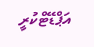އަޕްޑޭޓްކުރީ